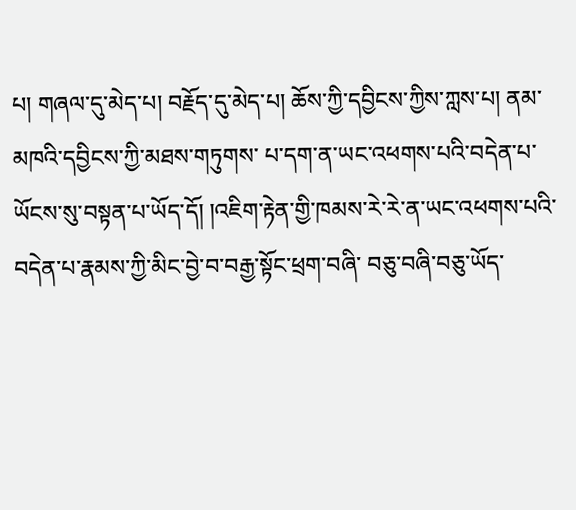པ། གཞལ་དུ་མེད་པ། བརྗོད་དུ་མེད་པ། ཆོས་ཀྱི་དབྱིངས་ཀྱིས་ཀླས་པ། ནམ་མཁའི་དབྱིངས་ཀྱི་མཐས་གཏུགས་ པ་དག་ན་ཡང་འཕགས་པའི་བདེན་པ་ཡོངས་སུ་བསྟན་པ་ཡོད་དོ། །འཇིག་རྟེན་གྱི་ཁམས་རེ་རེ་ན་ཡང་འཕགས་པའི་བདེན་པ་རྣམས་ཀྱི་མིང་བྱེ་བ་བརྒྱ་སྟོང་ཕྲག་བཞི་ བཅུ་བཞི་བཅུ་ཡོད་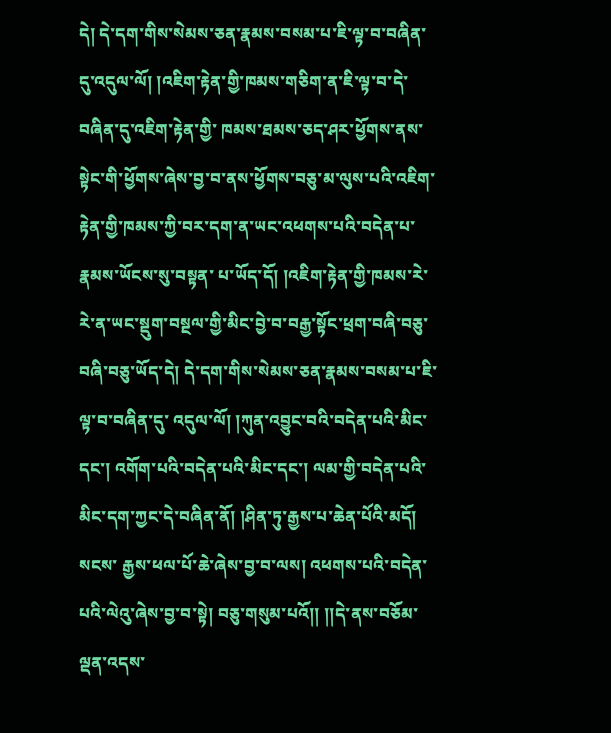དེ། དེ་དག་གིས་སེམས་ཅན་རྣམས་བསམ་པ་ཇི་ལྟ་བ་བཞིན་དུ་འདུལ་ལོ། །འཇིག་རྟེན་གྱི་ཁམས་གཅིག་ན་ཇི་ལྟ་བ་དེ་བཞིན་དུ་འཇིག་རྟེན་གྱི་ ཁམས་ཐམས་ཅད་ཤར་ཕྱོགས་ནས་སྟེང་གི་ཕྱོགས་ཞེས་བྱ་བ་ནས་ཕྱོགས་བཅུ་མ་ལུས་པའི་འཇིག་རྟེན་གྱི་ཁམས་ཀྱི་བར་དག་ན་ཡང་འཕགས་པའི་བདེན་པ་རྣམས་ཡོངས་སུ་བསྟན་ པ་ཡོད་དོ། །འཇིག་རྟེན་གྱི་ཁམས་རེ་རེ་ན་ཡང་སྡུག་བསྔལ་གྱི་མིང་བྱེ་བ་བརྒྱ་སྟོང་ཕྲག་བཞི་བཅུ་བཞི་བཅུ་ཡོད་དེ། དེ་དག་གིས་སེམས་ཅན་རྣམས་བསམ་པ་ཇི་ལྟ་བ་བཞིན་དུ་ འདུལ་ལོ། །ཀུན་འབྱུང་བའི་བདེན་པའི་མིང་དང་། འགོག་པའི་བདེན་པའི་མིང་དང་། ལམ་གྱི་བདེན་པའི་མིང་དག་ཀྱང་དེ་བཞིན་ནོ། །ཤིན་ཏུ་རྒྱས་པ་ཆེན་པོའི་མདོ། སངས་ རྒྱས་ཕལ་པོ་ཆེ་ཞེས་བྱ་བ་ལས། འཕགས་པའི་བདེན་པའི་ལེའུ་ཞེས་བྱ་བ་སྟེ། བཅུ་གསུམ་པའོ།། །།དེ་ནས་བཅོམ་ལྡན་འདས་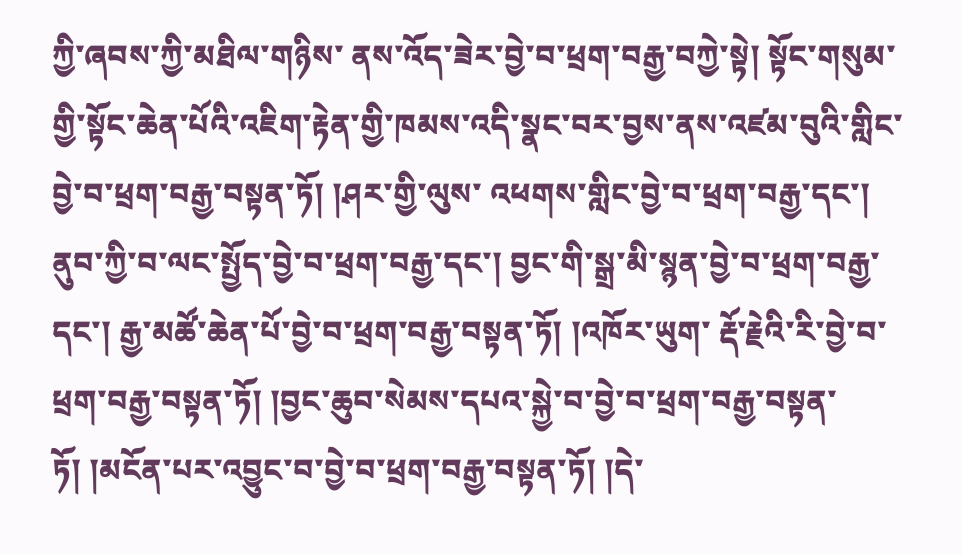ཀྱི་ཞབས་ཀྱི་མཐིལ་གཉིས་ ནས་འོད་ཟེར་བྱེ་བ་ཕྲག་བརྒྱ་བཀྱེ་སྟེ། སྟོང་གསུམ་གྱི་སྟོང་ཆེན་པོའི་འཇིག་རྟེན་གྱི་ཁམས་འདི་སྣང་བར་བྱས་ནས་འཛམ་བུའི་གླིང་བྱེ་བ་ཕྲག་བརྒྱ་བསྟན་ཏོ། །ཤར་གྱི་ལུས་ འཕགས་གླིང་བྱེ་བ་ཕྲག་བརྒྱ་དང་། ནུབ་ཀྱི་བ་ལང་སྤྱོད་བྱེ་བ་ཕྲག་བརྒྱ་དང་། བྱང་གི་སྒྲ་མི་སྙན་བྱེ་བ་ཕྲག་བརྒྱ་དང་། རྒྱ་མཚོ་ཆེན་པོ་བྱེ་བ་ཕྲག་བརྒྱ་བསྟན་ཏོ། །འཁོར་ཡུག་ རྡོ་རྗེའི་རི་བྱེ་བ་ཕྲག་བརྒྱ་བསྟན་ཏོ། །བྱང་ཆུབ་སེམས་དཔའ་སྐྱེ་བ་བྱེ་བ་ཕྲག་བརྒྱ་བསྟན་ཏོ། །མངོན་པར་འབྱུང་བ་བྱེ་བ་ཕྲག་བརྒྱ་བསྟན་ཏོ། །དེ་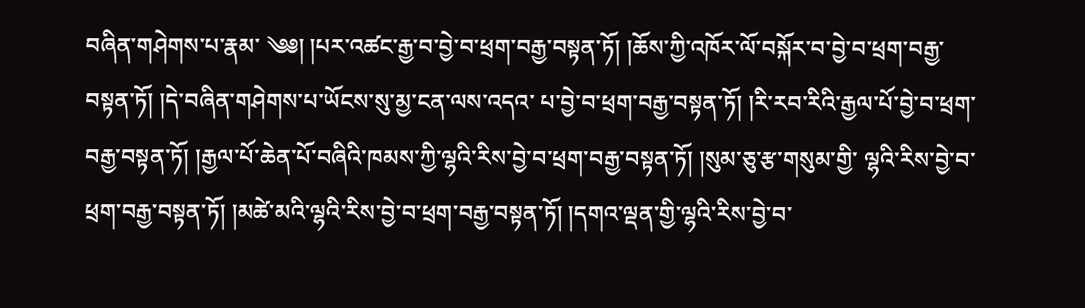བཞིན་གཤེགས་པ་རྣམ་ ༄༅། །པར་འཚང་རྒྱ་བ་བྱེ་བ་ཕྲག་བརྒྱ་བསྟན་ཏོ། །ཆོས་ཀྱི་འཁོར་ལོ་བསྐོར་བ་བྱེ་བ་ཕྲག་བརྒྱ་བསྟན་ཏོ། །དེ་བཞིན་གཤེགས་པ་ཡོངས་སུ་མྱ་ངན་ལས་འདའ་ པ་བྱེ་བ་ཕྲག་བརྒྱ་བསྟན་ཏོ། །རི་རབ་རིའི་རྒྱལ་པོ་བྱེ་བ་ཕྲག་བརྒྱ་བསྟན་ཏོ། །རྒྱལ་པོ་ཆེན་པོ་བཞིའི་ཁམས་ཀྱི་ལྷའི་རིས་བྱེ་བ་ཕྲག་བརྒྱ་བསྟན་ཏོ། །སུམ་ཅུ་རྩ་གསུམ་གྱི་ ལྷའི་རིས་བྱེ་བ་ཕྲག་བརྒྱ་བསྟན་ཏོ། །མཚེ་མའི་ལྷའི་རིས་བྱེ་བ་ཕྲག་བརྒྱ་བསྟན་ཏོ། །དགའ་ལྡན་གྱི་ལྷའི་རིས་བྱེ་བ་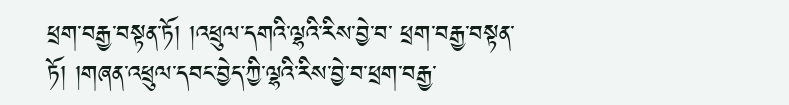ཕྲག་བརྒྱ་བསྟན་ཏོ། །འཕྲུལ་དགའི་ལྷའི་རིས་བྱེ་བ་ ཕྲག་བརྒྱ་བསྟན་ཏོ། །གཞན་འཕྲུལ་དབང་བྱེད་ཀྱི་ལྷའི་རིས་བྱེ་བ་ཕྲག་བརྒྱ་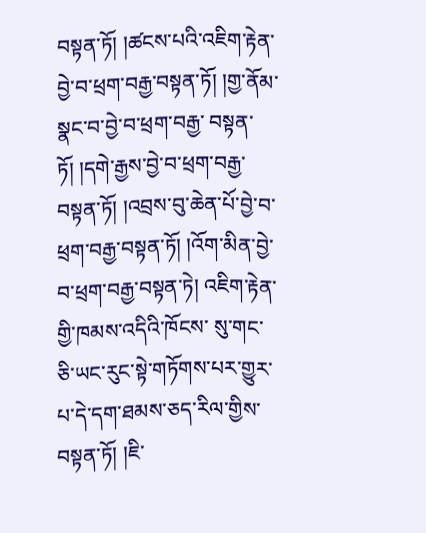བསྟན་ཏོ། །ཚངས་པའི་འཇིག་རྟེན་བྱེ་བ་ཕྲག་བརྒྱ་བསྟན་ཏོ། །གྱ་ནོམ་སྣང་བ་བྱེ་བ་ཕྲག་བརྒྱ་ བསྟན་ཏོ། །དགེ་རྒྱས་བྱེ་བ་ཕྲག་བརྒྱ་བསྟན་ཏོ། །འབྲས་བུ་ཆེན་པོ་བྱེ་བ་ཕྲག་བརྒྱ་བསྟན་ཏོ། །འོག་མིན་བྱེ་བ་ཕྲག་བརྒྱ་བསྟན་ཏེ། འཇིག་རྟེན་གྱི་ཁམས་འདིའི་ཁོངས་ སུ་གང་ཅི་ཡང་རུང་སྟེ་གཏོགས་པར་གྱུར་པ་དེ་དག་ཐམས་ཅད་རིལ་གྱིས་བསྟན་ཏོ། །ཇི་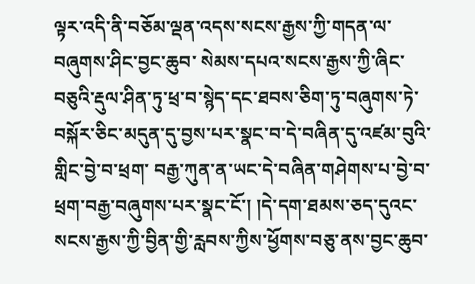ལྟར་འདི་ནི་བཅོམ་ལྡན་འདས་སངས་རྒྱས་ཀྱི་གདན་ལ་བཞུགས་ཤིང་བྱང་ཆུབ་ སེམས་དཔའ་སངས་རྒྱས་ཀྱི་ཞིང་བཅུའི་རྡུལ་ཤིན་ཏུ་ཕྲ་བ་སྙེད་དང་ཐབས་ཅིག་ཏུ་བཞུགས་ཏེ་བསྐོར་ཅིང་མདུན་དུ་བྱས་པར་སྣང་བ་དེ་བཞིན་དུ་འཛམ་བུའི་གླིང་བྱེ་བ་ཕྲག་ བརྒྱ་ཀུན་ན་ཡང་དེ་བཞིན་གཤེགས་པ་བྱེ་བ་ཕྲག་བརྒྱ་བཞུགས་པར་སྣང་ངོ་། །དེ་དག་ཐམས་ཅད་དུའང་སངས་རྒྱས་ཀྱི་བྱིན་གྱི་རླབས་ཀྱིས་ཕྱོགས་བཅུ་ནས་བྱང་ཆུབ་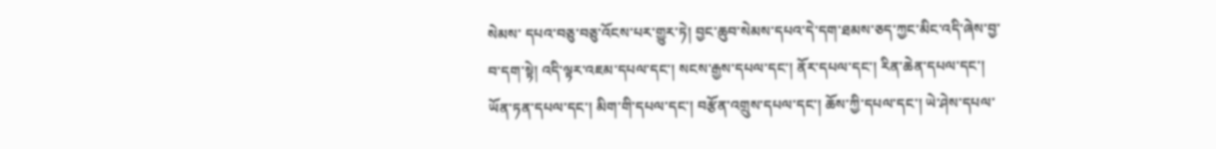སེམས་ དཔའ་བཅུ་བཅུ་འོངས་པར་གྱུར་ཏེ། བྱང་ཆུབ་སེམས་དཔའ་དེ་དག་ཐམས་ཅད་ཀྱང་མིང་འདི་ཞེས་བྱ་བ་དག་སྟེ། འདི་ལྟར་འཇམ་དཔལ་དང་། སངས་རྒྱས་དཔལ་དང་། ནོར་དཔལ་དང་། རིན་ཆེན་དཔལ་དང་། ཡོན་ཏན་དཔལ་དང་། མིག་གི་དཔལ་དང་། བརྩོན་འགྲུས་དཔལ་དང་། ཆོས་ཀྱི་དཔལ་དང་། ཡེ་ཤེས་དཔལ་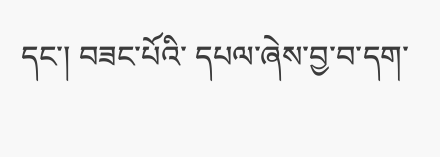དང་། བཟང་པོའི་ དཔལ་ཞེས་བྱ་བ་དག་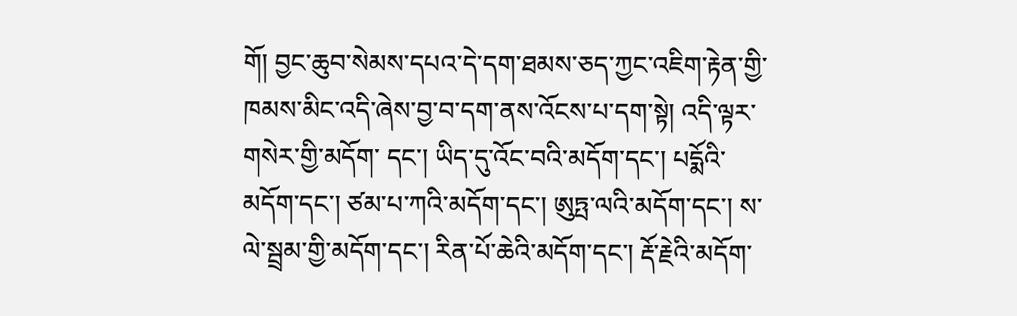གོ། བྱང་ཆུབ་སེམས་དཔའ་དེ་དག་ཐམས་ཅད་ཀྱང་འཇིག་རྟེན་གྱི་ཁམས་མིང་འདི་ཞེས་བྱ་བ་དག་ནས་འོངས་པ་དག་སྟེ། འདི་ལྟར་གསེར་གྱི་མདོག་ དང་། ཡིད་དུ་འོང་བའི་མདོག་དང་། པདྨོའི་མདོག་དང་། ཙམ་པ་ཀའི་མདོག་དང་། ཨུཏྤ་ལའི་མདོག་དང་། ས་ལེ་སྦྲམ་གྱི་མདོག་དང་། རིན་པོ་ཆེའི་མདོག་དང་། རྡོ་རྗེའི་མདོག་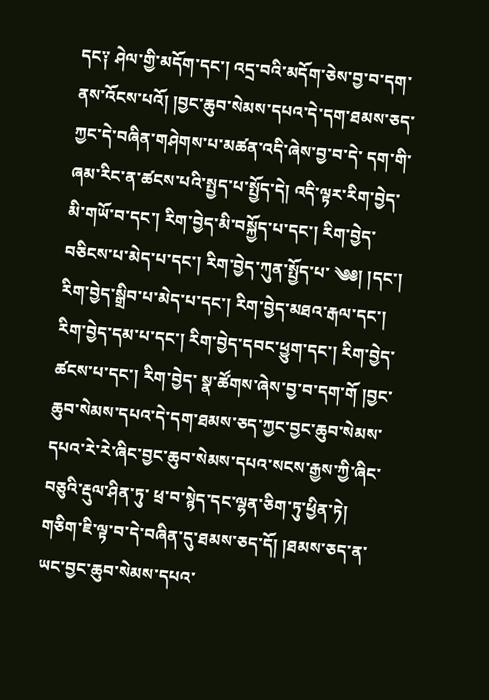དང༑ ཤེལ་གྱི་མདོག་དང་། འདྲ་བའི་མདོག་ཅེས་བྱ་བ་དག་ནས་འོངས་པའོ། །བྱང་ཆུབ་སེམས་དཔའ་དེ་དག་ཐམས་ཅད་ཀྱང་དེ་བཞིན་གཤེགས་པ་མཚན་འདི་ཞེས་བྱ་བ་དེ་ དག་གི་ཞམ་རིང་ན་ཚངས་པའི་སྤྱད་པ་སྤྱོད་དེ། འདི་ལྟར་རིག་བྱེད་མི་གཡོ་བ་དང་། རིག་བྱེད་མི་བསྐྱོད་པ་དང་། རིག་བྱེད་བཅིངས་པ་མེད་པ་དང་། རིག་བྱེད་ཀུན་སྤྱོད་པ་ ༄༅། །དང་། རིག་བྱེད་སྒྲིབ་པ་མེད་པ་དང་། རིག་བྱེད་མཐའ་རྒལ་དང་། རིག་བྱེད་དམ་པ་དང་། རིག་བྱེད་དབང་ཕྱུག་དང་། རིག་བྱེད་ཚངས་པ་དང་། རིག་བྱེད་ སྣ་ཚོགས་ཞེས་བྱ་བ་དག་གོ །བྱང་ཆུབ་སེམས་དཔའ་དེ་དག་ཐམས་ཅད་ཀྱང་བྱང་ཆུབ་སེམས་དཔའ་རེ་རེ་ཞིང་བྱང་ཆུབ་སེམས་དཔའ་སངས་རྒྱས་ཀྱི་ཞིང་བཅུའི་རྡུལ་ཤིན་ཏུ་ ཕྲ་བ་སྙེད་དང་ལྷན་ཅིག་ཏུ་ཕྱིན་ཏེ། གཅིག་ཇི་ལྟ་བ་དེ་བཞིན་དུ་ཐམས་ཅད་དོ། །ཐམས་ཅད་ན་ཡང་བྱང་ཆུབ་སེམས་དཔའ་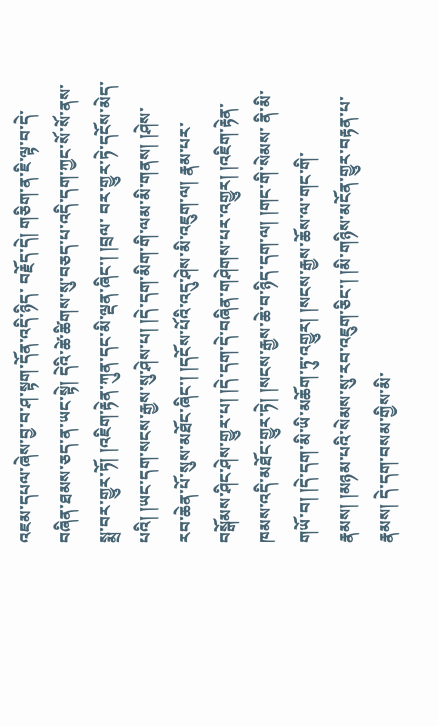འཇམ་དཔལ་ཞེས་བྱ་བ་ཤ་སྟག་དོན་འདི་ཉིད་ བརྗོད་དེ། གཅིག་ན་ཇི་ལྟ་བ་དེ་བཞིན་ཐམས་ཅད་ན་ཡང་སྟེ། དེའི་ཚེ་ཚིགས་སུ་བཅད་པ་འདི་དག་ཀྱང་སོ་སོ་ནས་སྨྲ་བར་གྱུར་ཏོ། །འཇིག་རྟེན་ཀུན་དང་མི་ལྡན་ཞིང་། །བྲལ་ བར་གྱུར་ཏེ་དངོས་མེད་པའི། །ཡང་དག་སངས་རྒྱས་སུ་ཤེས་པ། །དེ་དག་མིག་གི་ལམ་མི་གནས། །ཤེས་རབ་ཆེན་པོ་སུས་མཐོང་ཞིང་། །དངོས་པོའི་འདུ་ཤེས་མི་འཇུག་ལ། རྣམ་པར་བསྒོམས་ཤིང་ཤེས་གྱུར་པ། །དེ་དག་དེ་བཞིན་གཤེགས་པར་འགྱུར། །འཇིག་རྟེན་ཁམས་འདི་མཐོང་གྱུར་ཏེ། །སངས་རྒྱས་ཆེ་བ་ཉིད་དག་ལ། །གང་གི་སེམས་ ནི་མི་གཡོ་བ། །དེ་དག་མི་ཡི་མཆོག་ཏུ་འགྱུར། །སངས་རྒྱས་ཆོས་ལ་གང་གི་རྣམས། །མཉམ་པའི་སེམས་སུ་རབ་འཇུག་ཅིང་། །མི་གཉིས་མངོན་གྱུར་བརྟན་པ་རྣམས། དེ་དག་བསམ་གྱིས་མི་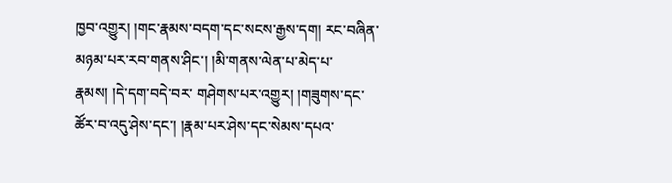ཁྱབ་འགྱུར། །གང་རྣམས་བདག་དང་སངས་རྒྱས་དག། རང་བཞིན་མཉམ་པར་རབ་གནས་ཤིང་། །མི་གནས་ལེན་པ་མེད་པ་རྣམས། །དེ་དག་བདེ་བར་ གཤེགས་པར་འགྱུར། །གཟུགས་དང་ཚོར་བ་འདུ་ཤེས་དང་། །རྣམ་པར་ཤེས་དང་སེམས་དཔའ་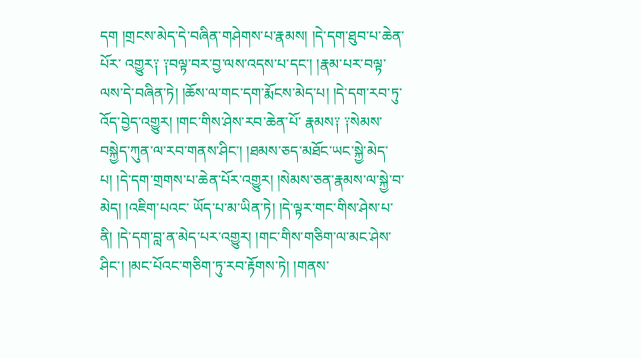དག །གྲངས་མེད་དེ་བཞིན་གཤེགས་པ་རྣམས། །དེ་དག་ཐུབ་པ་ཆེན་པོར་ འགྱུར༑ ༑བལྟ་བར་བྱ་ལས་འདས་པ་དང་། །རྣམ་པར་བལྟ་ལས་དེ་བཞིན་ཏེ། །ཆོས་ལ་གང་དག་རྨོངས་མེད་པ། །དེ་དག་རབ་ཏུ་འོད་བྱེད་འགྱུར། །གང་གིས་ཤེས་རབ་ཆེན་པོ་ རྣམས༑ ༑སེམས་བསྐྱེད་ཀུན་ལ་རབ་གནས་ཤིང་། །ཐམས་ཅད་མཐོང་ཡང་སྐྱེ་མེད་པ། །དེ་དག་གྲགས་པ་ཆེན་པོར་འགྱུར། །སེམས་ཅན་རྣམས་ལ་སྐྱེ་བ་མེད། །འཇིག་པའང་ ཡོད་པ་མ་ཡིན་ཏེ། །དེ་ལྟར་གང་གིས་ཤེས་པ་ནི། །དེ་དག་བླ་ན་མེད་པར་འགྱུར། །གང་གིས་གཅིག་ལ་མང་ཤེས་ཤིང་། །མང་པོའང་གཅིག་ཏུ་རབ་རྟོགས་ཏེ། །གནས་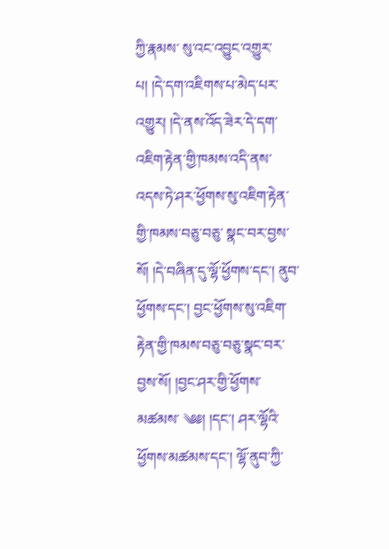ཀྱི་རྣམས་ སུ་འང་འབྱུང་འགྱུར་པ། །དེ་དག་འཇིགས་པ་མེད་པར་འགྱུར། །དེ་ནས་འོད་ཟེར་དེ་དག་འཇིག་རྟེན་གྱི་ཁམས་འདི་ནས་འདས་ཏེ་ཤར་ཕྱོགས་སུ་འཇིག་རྟེན་གྱི་ཁམས་བཅུ་བཅུ་ སྣང་བར་བྱས་སོ། །དེ་བཞིན་དུ་ལྷོ་ཕྱོགས་དང་། ནུབ་ཕྱོགས་དང་། བྱང་ཕྱོགས་སུ་འཇིག་རྟེན་གྱི་ཁམས་བཅུ་བཅུ་སྣང་བར་བྱས་སོ། །བྱང་ཤར་གྱི་ཕྱོགས་མཚམས་ ༄༅། །དང་། ཤར་ལྷོའི་ཕྱོགས་མཚམས་དང་། ལྷོ་ནུབ་ཀྱི་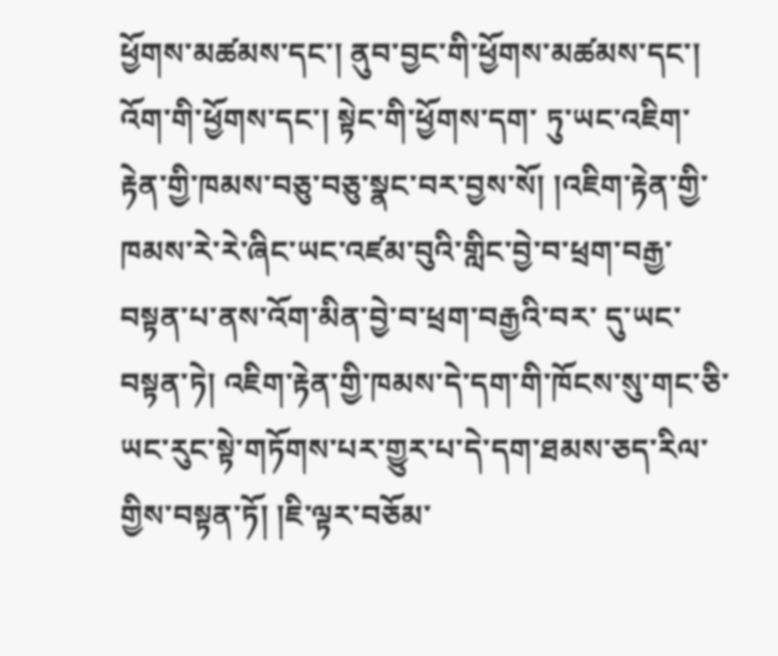ཕྱོགས་མཚམས་དང་། ནུབ་བྱང་གི་ཕྱོགས་མཚམས་དང་། འོག་གི་ཕྱོགས་དང་། སྟེང་གི་ཕྱོགས་དག་ ཏུ་ཡང་འཇིག་རྟེན་གྱི་ཁམས་བཅུ་བཅུ་སྣང་བར་བྱས་སོ། །འཇིག་རྟེན་གྱི་ཁམས་རེ་རེ་ཞིང་ཡང་འཛམ་བུའི་གླིང་བྱེ་བ་ཕྲག་བརྒྱ་བསྟན་པ་ནས་འོག་མིན་བྱེ་བ་ཕྲག་བརྒྱའི་བར་ དུ་ཡང་བསྟན་ཏེ། འཇིག་རྟེན་གྱི་ཁམས་དེ་དག་གི་ཁོངས་སུ་གང་ཅི་ཡང་རུང་སྟེ་གཏོགས་པར་གྱུར་པ་དེ་དག་ཐམས་ཅད་རིལ་གྱིས་བསྟན་ཏོ། །ཇི་ལྟར་བཅོམ་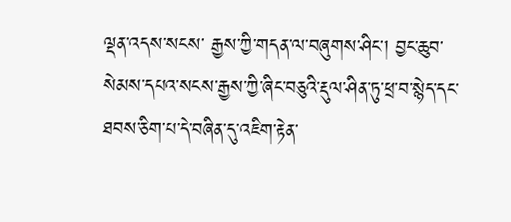ལྡན་འདས་སངས་ རྒྱས་ཀྱི་གདན་ལ་བཞུགས་ཤིང་། བྱང་ཆུབ་སེམས་དཔའ་སངས་རྒྱས་ཀྱི་ཞིང་བཅུའི་རྡུལ་ཤིན་ཏུ་ཕྲ་བ་སྙེད་དང་ཐབས་ཅིག་པ་དེ་བཞིན་དུ་འཇིག་རྟེན་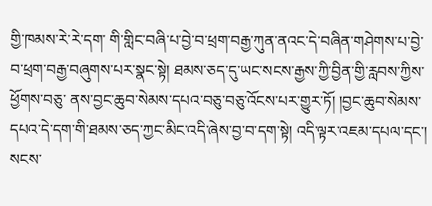གྱི་ཁམས་རེ་རེ་དག་ གི་གླིང་བཞི་པ་བྱེ་བ་ཕྲག་བརྒྱ་ཀུན་ནའང་དེ་བཞིན་གཤེགས་པ་བྱེ་བ་ཕྲག་བརྒྱ་བཞུགས་པར་སྣང་སྟེ། ཐམས་ཅད་དུ་ཡང་སངས་རྒྱས་ཀྱི་བྱིན་གྱི་རླབས་ཀྱིས་ཕྱོགས་བཅུ་ ནས་བྱང་ཆུབ་སེམས་དཔའ་བཅུ་བཅུ་འོངས་པར་གྱུར་ཏོ། །བྱང་ཆུབ་སེམས་དཔའ་དེ་དག་གི་ཐམས་ཅད་ཀྱང་མིང་འདི་ཞེས་བྱ་བ་དག་སྟེ། འདི་ལྟར་འཇམ་དཔལ་དང་། སངས་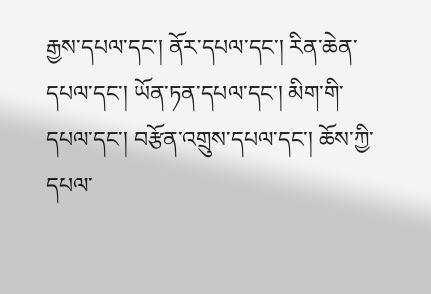རྒྱས་དཔལ་དང་། ནོར་དཔལ་དང་། རིན་ཆེན་དཔལ་དང་། ཡོན་ཏན་དཔལ་དང་། མིག་གི་དཔལ་དང་། བརྩོན་འགྲུས་དཔལ་དང་། ཆོས་ཀྱི་དཔལ་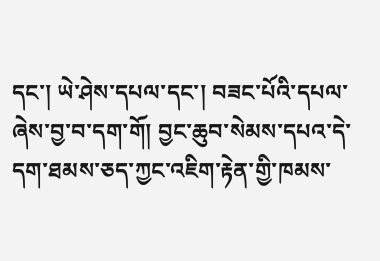དང་། ཡེ་ཤེས་དཔལ་དང་། བཟང་པོའི་དཔལ་ཞེས་བྱ་བ་དག་གོ། བྱང་ཆུབ་སེམས་དཔའ་དེ་དག་ཐམས་ཅད་ཀྱང་འཇིག་རྟེན་གྱི་ཁམས་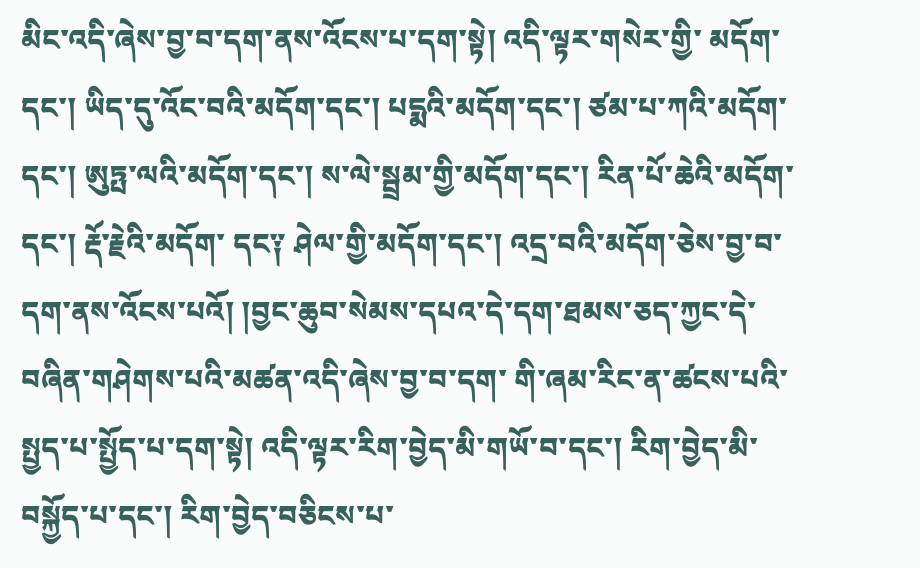མིང་འདི་ཞེས་བྱ་བ་དག་ནས་འོངས་པ་དག་སྟེ། འདི་ལྟར་གསེར་གྱི་ མདོག་དང་། ཡིད་དུ་འོང་བའི་མདོག་དང་། པདྨའི་མདོག་དང་། ཙམ་པ་ཀའི་མདོག་དང་། ཨུཏྤ་ལའི་མདོག་དང་། ས་ལེ་སྦྲམ་གྱི་མདོག་དང་། རིན་པོ་ཆེའི་མདོག་དང་། རྡོ་རྗེའི་མདོག་ དང༑ ཤེལ་གྱི་མདོག་དང་། འདྲ་བའི་མདོག་ཅེས་བྱ་བ་དག་ནས་འོངས་པའོ། །བྱང་ཆུབ་སེམས་དཔའ་དེ་དག་ཐམས་ཅད་ཀྱང་དེ་བཞིན་གཤེགས་པའི་མཚན་འདི་ཞེས་བྱ་བ་དག་ གི་ཞམ་རིང་ན་ཚངས་པའི་སྤྱད་པ་སྤྱོད་པ་དག་སྟེ། འདི་ལྟར་རིག་བྱེད་མི་གཡོ་བ་དང་། རིག་བྱེད་མི་བསྐྱོད་པ་དང་། རིག་བྱེད་བཅིངས་པ་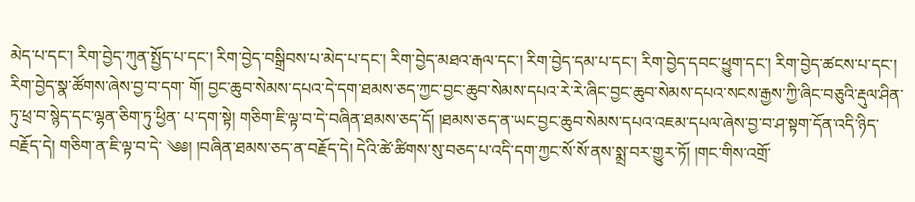མེད་པ་དང་། རིག་བྱེད་ཀུན་སྤྱོད་པ་དང་། རིག་བྱེད་བསྒྲིབས་པ་མེད་པ་དང་། རིག་བྱེད་མཐའ་རྒལ་དང་། རིག་བྱེད་དམ་པ་དང་། རིག་བྱེད་དབང་ཕྱུག་དང་། རིག་བྱེད་ཚངས་པ་དང་། རིག་བྱེད་སྣ་ཚོགས་ཞེས་བྱ་བ་དག་ གོ། བྱང་ཆུབ་སེམས་དཔའ་དེ་དག་ཐམས་ཅད་ཀྱང་བྱང་ཆུབ་སེམས་དཔའ་རེ་རེ་ཞིང་བྱང་ཆུབ་སེམས་དཔའ་སངས་རྒྱས་ཀྱི་ཞིང་བཅུའི་རྡུལ་ཤིན་ཏུ་ཕྲ་བ་སྙེད་དང་ལྷན་ཅིག་ཏུ་ཕྱིན་ པ་དག་སྟེ། གཅིག་ཇི་ལྟ་བ་དེ་བཞིན་ཐམས་ཅད་དོ། །ཐམས་ཅད་ན་ཡང་བྱང་ཆུབ་སེམས་དཔའ་འཇམ་དཔལ་ཞེས་བྱ་བ་ཤ་སྟག་དོན་འདི་ཉིད་བརྗོད་དེ། གཅིག་ན་ཇི་ལྟ་བ་དེ་ ༄༅། །བཞིན་ཐམས་ཅད་ན་བརྗོད་དེ། དེའི་ཚེ་ཚིགས་སུ་བཅད་པ་འདི་དག་ཀྱང་སོ་སོ་ནས་སྨྲ་བར་གྱུར་ཏོ། །གང་གིས་འགྲོ་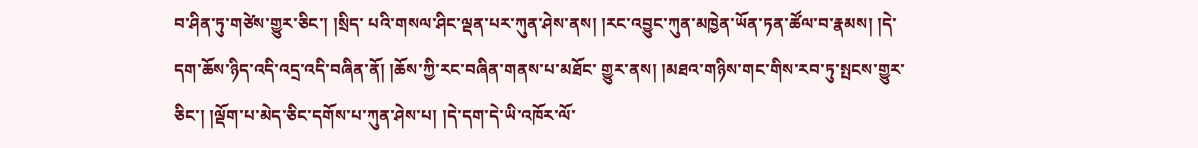བ་ཤིན་ཏུ་གཙེས་གྱུར་ཅིང་། །སྲིད་ པའི་གསལ་ཤིང་ལྡན་པར་ཀུན་ཤེས་ནས། །རང་འབྱུང་ཀུན་མཁྱེན་ཡོན་ཏན་ཚོལ་བ་རྣམས། །དེ་དག་ཆོས་ཉིད་འདི་འདྲ་འདི་བཞིན་ནོ། །ཆོས་ཀྱི་རང་བཞིན་གནས་པ་མཐོང་ གྱུར་ནས། །མཐའ་གཉིས་གང་གིས་རབ་ཏུ་སྤངས་གྱུར་ཅིང་། །ལྡོག་པ་མེད་ཅིང་དགོས་པ་ཀུན་ཤེས་པ། །དེ་དག་དེ་ཡི་འཁོར་ལོ་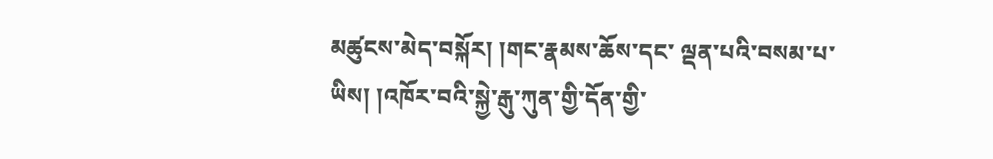མཚུངས་མེད་བསྐོར། །གང་རྣམས་ཆོས་དང་ ལྡན་པའི་བསམ་པ་ཡིས། །འཁོར་བའི་སྐྱེ་རྒུ་ཀུན་གྱི་དོན་གྱི་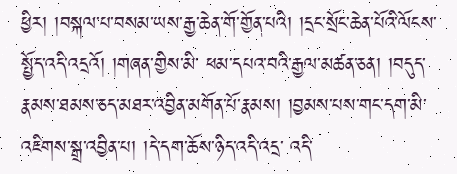ཕྱིར། །བསྐལ་པ་བསམ་ཡས་རྒྱ་ཆེན་གོ་གྱོན་པའི། །དྲང་སྲོང་ཆེན་པོའི་ལོངས་སྤྱོད་འདི་འདྲའོ། །གཞན་གྱིས་མི་ ཕམ་དཔའ་བའི་རྒྱལ་མཚན་ཅན། །བདུད་རྣམས་ཐམས་ཅད་མཐར་འབྱིན་མགོན་པོ་རྣམས། །བྱམས་པས་གང་དག་མི་འཇིགས་སྒྲ་འབྱིན་པ། །དེ་དག་ཆོས་ཉིད་འདི་འདྲ་ འདི་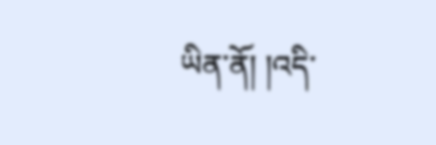ཡིན་ནོ། །འདི་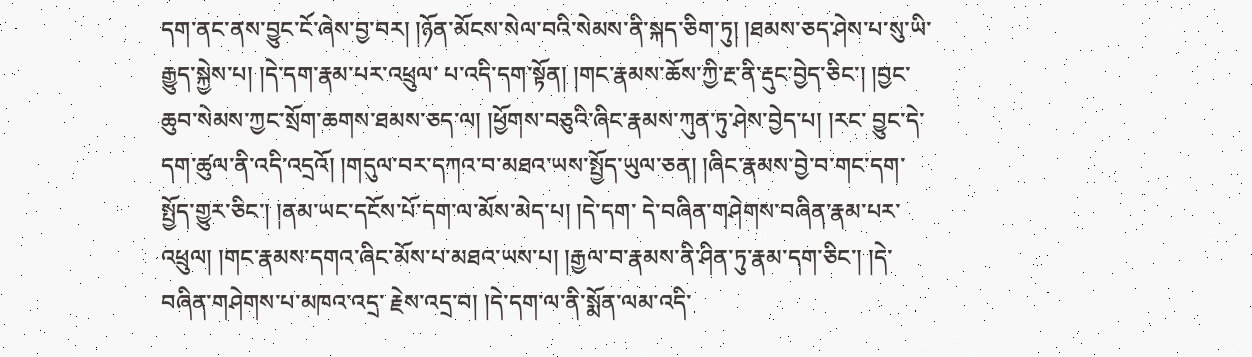དག་ནང་ནས་བྱུང་ངོ་ཞེས་བྱ་བར། །ཉོན་མོངས་སེལ་བའི་སེམས་ནི་སྐད་ཅིག་ཏུ། །ཐམས་ཅད་ཤེས་པ་སུ་ཡི་རྒྱུད་སྐྱེས་པ། །དེ་དག་རྣམ་པར་འཕྲུལ་ པ་འདི་དག་སྟོན། །གང་རྣམས་ཆོས་ཀྱི་རྔ་ནི་རྡུང་བྱེད་ཅིང་། །བྱང་ཆུབ་སེམས་ཀྱང་སྲོག་ཆགས་ཐམས་ཅད་ལ། །ཕྱོགས་བཅུའི་ཞིང་རྣམས་ཀུན་ཏུ་ཤེས་བྱེད་པ། །རང་ བྱུང་དེ་དག་ཚུལ་ནི་འདི་འདྲའོ། །གདུལ་བར་དཀའ་བ་མཐའ་ཡས་སྤྱོད་ཡུལ་ཅན། །ཞིང་རྣམས་བྱེ་བ་གང་དག་སྤྱོད་གྱུར་ཅིང་། །ནམ་ཡང་དངོས་པོ་དག་ལ་མོས་མེད་པ། །དེ་དག་ དེ་བཞིན་གཤེགས་བཞིན་རྣམ་པར་འཕྲུལ། །གང་རྣམས་དགའ་ཞིང་མོས་པ་མཐའ་ཡས་པ། །རྒྱལ་བ་རྣམས་ནི་ཤིན་ཏུ་རྣམ་དག་ཅིང་། །དེ་བཞིན་གཤེགས་པ་མཁའ་འདྲ་ རྗེས་འདྲ་བ། །དེ་དག་ལ་ནི་སྨོན་ལམ་འདི་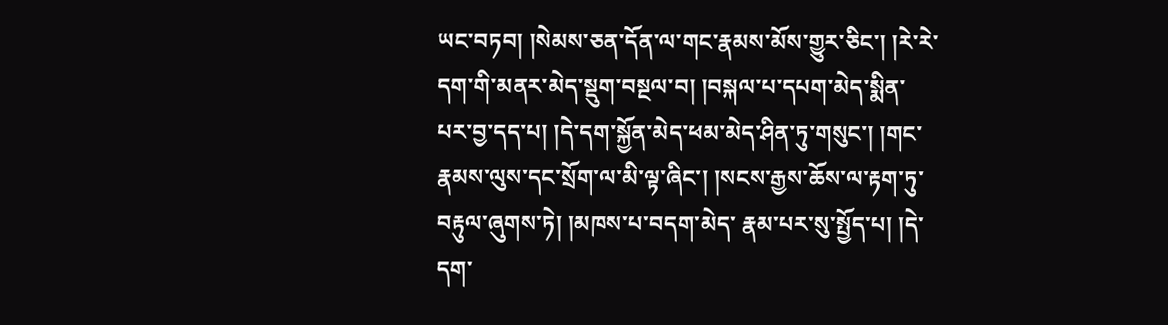ཡང་བཏབ། །སེམས་ཅན་དོན་ལ་གང་རྣམས་མོས་གྱུར་ཅིང་། །རེ་རེ་དག་གི་མནར་མེད་སྡུག་བསྔལ་བ། །བསྐལ་པ་དཔག་མེད་སྨིན་ པར་བྱ་དད་པ། །དེ་དག་སྐྱོན་མེད་ཕམ་མེད་ཤིན་ཏུ་གསུང་། །གང་རྣམས་ལུས་དང་སྲོག་ལ་མི་ལྟ་ཞིང་། །སངས་རྒྱས་ཆོས་ལ་རྟག་ཏུ་བརྟུལ་ཞུགས་ཏེ། །མཁས་པ་བདག་མེད་ རྣམ་པར་སུ་སྤྱོད་པ། །དེ་དག་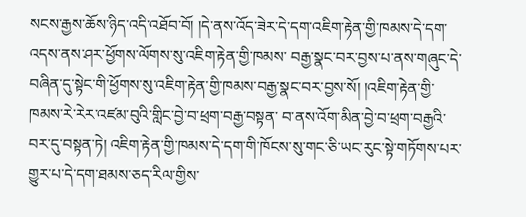སངས་རྒྱས་ཆོས་ཉིད་འདི་འཐོབ་བོ། །དེ་ནས་འོད་ཟེར་དེ་དག་འཇིག་རྟེན་གྱི་ཁམས་དེ་དག་འདས་ནས་ཤར་ཕྱོགས་ལོགས་སུ་འཇིག་རྟེན་གྱི་ཁམས་ བརྒྱ་སྣང་བར་བྱས་པ་ནས་གཞུང་དེ་བཞིན་དུ་སྟེང་གི་ཕྱོགས་སུ་འཇིག་རྟེན་གྱི་ཁམས་བརྒྱ་སྣང་བར་བྱས་སོ། །འཇིག་རྟེན་གྱི་ཁམས་རེ་རེར་འཛམ་བུའི་གླིང་བྱེ་བ་ཕྲག་བརྒྱ་བསྟན་ བ་ནས་འོག་མིན་བྱེ་བ་ཕྲག་བརྒྱའི་བར་དུ་བསྟན་ཏེ། འཇིག་རྟེན་གྱི་ཁམས་དེ་དག་གི་ཁོངས་སུ་གང་ཅི་ཡང་རུང་སྟེ་གཏོགས་པར་གྱུར་པ་དེ་དག་ཐམས་ཅད་རིལ་གྱིས་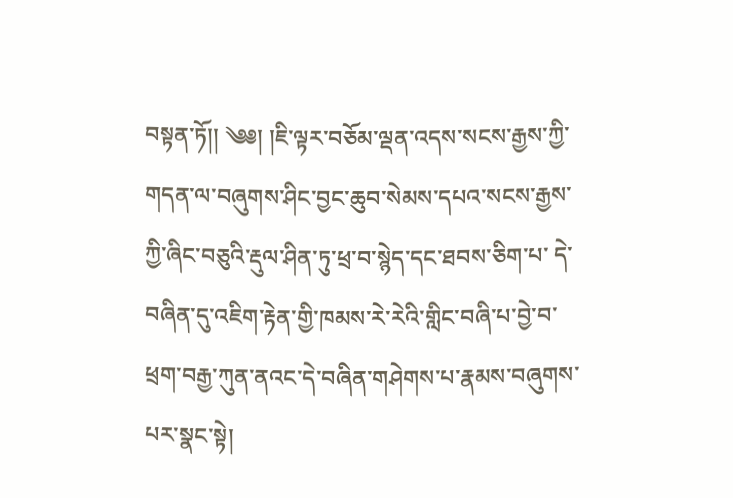བསྟན་ཏོ།། ༄༅། །ཇི་ལྟར་བཅོམ་ལྡན་འདས་སངས་རྒྱས་ཀྱི་གདན་ལ་བཞུགས་ཤིང་བྱང་ཆུབ་སེམས་དཔའ་སངས་རྒྱས་ཀྱི་ཞིང་བཅུའི་རྡུལ་ཤིན་ཏུ་ཕྲ་བ་སྙེད་དང་ཐབས་ཅིག་པ་ དེ་བཞིན་དུ་འཇིག་རྟེན་གྱི་ཁམས་རེ་རེའི་གླིང་བཞི་པ་བྱེ་བ་ཕྲག་བརྒྱ་ཀུན་ནའང་དེ་བཞིན་གཤེགས་པ་རྣམས་བཞུགས་པར་སྣང་སྟེ།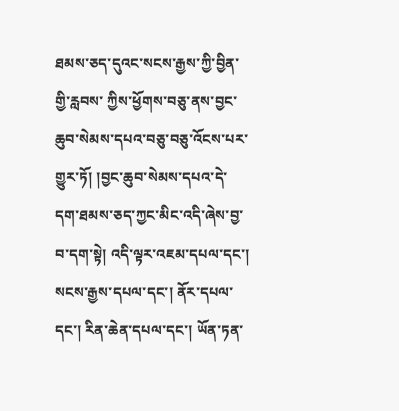ཐམས་ཅད་དུའང་སངས་རྒྱས་ཀྱི་བྱིན་གྱི་རླབས་ ཀྱིས་ཕྱོགས་བཅུ་ནས་བྱང་ཆུབ་སེམས་དཔའ་བཅུ་བཅུ་འོངས་པར་གྱུར་ཏོ། །བྱང་ཆུབ་སེམས་དཔའ་དེ་དག་ཐམས་ཅད་ཀྱང་མིང་འདི་ཞེས་བྱ་བ་དག་སྟེ། འདི་ལྟར་འཇམ་དཔལ་དང་། སངས་རྒྱས་དཔལ་དང་། ནོར་དཔལ་དང་། རིན་ཆེན་དཔལ་དང་། ཡོན་ཏན་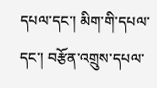དཔལ་དང་། མིག་གི་དཔལ་དང་། བརྩོན་འགྲུས་དཔལ་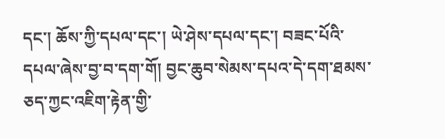དང་། ཆོས་ཀྱི་དཔལ་དང་། ཡེ་ཤེས་དཔལ་དང་། བཟང་པོའི་དཔལ་ཞེས་བྱ་བ་དག་གོ། བྱང་ཆུབ་སེམས་དཔའ་དེ་དག་ཐམས་ཅད་ཀྱང་འཇིག་རྟེན་གྱི་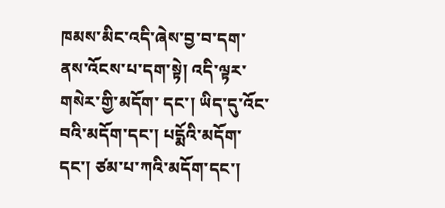ཁམས་མིང་འདི་ཞེས་བྱ་བ་དག་ནས་འོངས་པ་དག་སྟེ། འདི་ལྟར་གསེར་གྱི་མདོག་ དང་། ཡིད་དུ་འོང་བའི་མདོག་དང་། པདྨོའི་མདོག་དང་། ཙམ་པ་ཀའི་མདོག་དང་།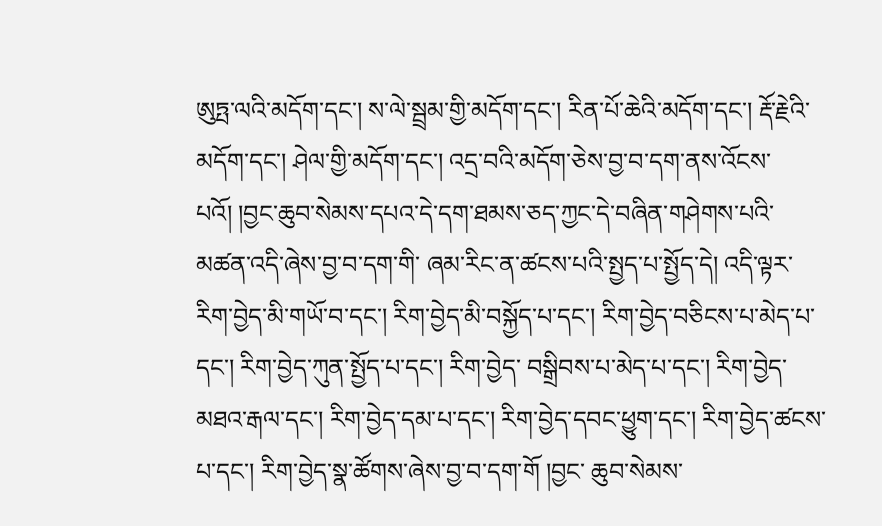ཨུཏྤ་ལའི་མདོག་དང་། ས་ལེ་སྦྲམ་གྱི་མདོག་དང་། རིན་པོ་ཆེའི་མདོག་དང་། རྡོ་རྗེའི་མདོག་དང་། ཤེལ་གྱི་མདོག་དང་། འདྲ་བའི་མདོག་ཅེས་བྱ་བ་དག་ནས་འོངས་པའོ། །བྱང་ཆུབ་སེམས་དཔའ་དེ་དག་ཐམས་ཅད་ཀྱང་དེ་བཞིན་གཤེགས་པའི་མཚན་འདི་ཞེས་བྱ་བ་དག་གི་ ཞམ་རིང་ན་ཚངས་པའི་སྤྱད་པ་སྤྱོད་དེ། འདི་ལྟར་རིག་བྱེད་མི་གཡོ་བ་དང་། རིག་བྱེད་མི་བསྐྱོད་པ་དང་། རིག་བྱེད་བཅིངས་པ་མེད་པ་དང་། རིག་བྱེད་ཀུན་སྤྱོད་པ་དང་། རིག་བྱེད་ བསྒྲིབས་པ་མེད་པ་དང་། རིག་བྱེད་མཐའ་རྒལ་དང་། རིག་བྱེད་དམ་པ་དང་། རིག་བྱེད་དབང་ཕྱུག་དང་། རིག་བྱེད་ཚངས་པ་དང་། རིག་བྱེད་སྣ་ཚོགས་ཞེས་བྱ་བ་དག་གོ །བྱང་ ཆུབ་སེམས་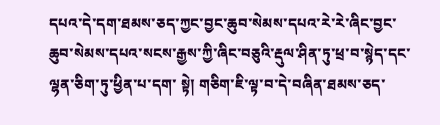དཔའ་དེ་དག་ཐམས་ཅད་ཀྱང་བྱང་ཆུབ་སེམས་དཔའ་རེ་རེ་ཞིང་བྱང་ཆུབ་སེམས་དཔའ་སངས་རྒྱས་ཀྱི་ཞིང་བཅུའི་རྡུལ་ཤིན་ཏུ་ཕྲ་བ་སྙེད་དང་ལྷན་ཅིག་ཏུ་ཕྱིན་པ་དག་ སྟེ། གཅིག་ཇི་ལྟ་བ་དེ་བཞིན་ཐམས་ཅད་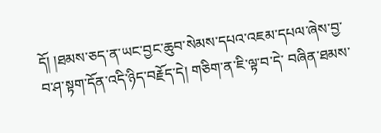དོ། །ཐམས་ཅད་ན་ཡང་བྱང་ཆུབ་སེམས་དཔའ་འཇམ་དཔལ་ཞེས་བྱ་བ་ཤ་སྟག་དོན་འདི་ཉིད་བརྗོད་དེ། གཅིག་ན་ཇི་ལྟ་བ་དེ་ བཞིན་ཐམས་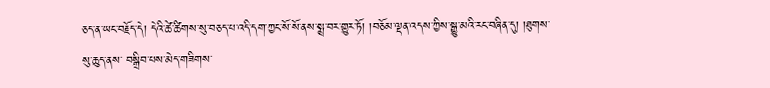ཅད་ན་ཡང་བརྗོད་དེ། དེའི་ཚེ་ཚིགས་སུ་བཅད་པ་འདི་དག་ཀྱང་སོ་སོ་ནས་སྨྲ་བར་གྱུར་ཏོ། །བཅོམ་ལྡན་འདས་ཀྱིས་སྒྱུ་མའི་རང་བཞིན་དུ། །ཐུགས་སུ་ཆུད་ནས་ བསྒྲིབ་པས་མེད་གཟིགས་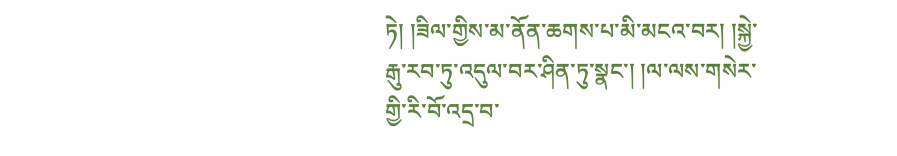ཏེ། །ཟིལ་གྱིས་མ་ནོན་ཆགས་པ་མི་མངའ་བར། །སྐྱེ་རྒུ་རབ་ཏུ་འདུལ་བར་ཤིན་ཏུ་སྣང་། །ལ་ལས་གསེར་གྱི་རི་བོ་འདྲ་བ་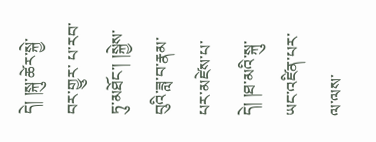དེ། །སྐུ་ཚེར་སྐྱེ་བར་གྱུར་ པ་རབ་ཏུ་མཐོང་། །སྐྱེས་བུའི་ཟླ་བ་རྣམ་པར་མཛེས་པ་དེ། །ཐ་མའི་སྐུ་ཡང་འཛིན་པར་ལ་ལས་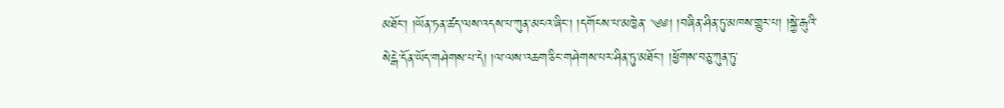མཐོང་། །ཡོན་ཏན་ཚད་ལས་འདས་པ་ཀུན་མངའ་ཞིང་། །དགོངས་པ་མཁྱེན་ ༄༅། །བཞིན་ཤིན་ཏུ་མཁས་གྱུར་པ། །སྐྱེ་རྒུའི་སེངྒེ་དོན་ཡོད་གཤེགས་པ་དེ། །ལ་ལས་འཆག་ཅིང་གཤེགས་པར་ཤིན་ཏུ་མཐོང་། །ཕྱོགས་བཅུ་ཀུན་ཏུ་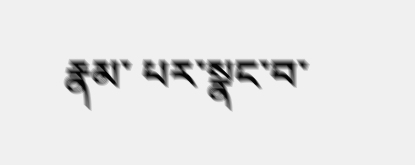རྣམ་ པར་སྣང་བ་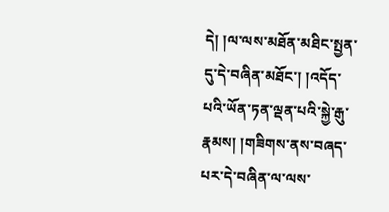དེ། །ལ་ལས་མཐོན་མཐིང་སྤྱན་དུ་དེ་བཞིན་མཐོང་། །འདོད་པའི་ཡོན་ཏན་ལྡན་པའི་སྐྱེ་རྒུ་རྣམས། །གཟིགས་ནས་བཞད་པར་དེ་བཞིན་ལ་ལས་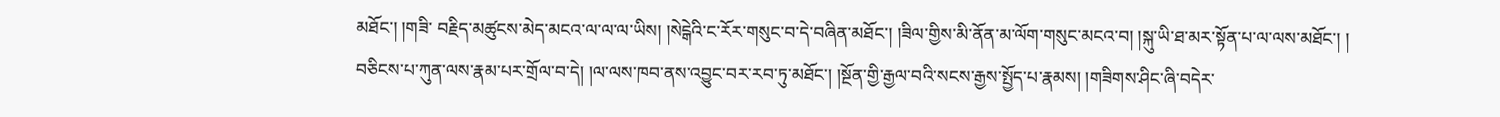མཐོང་། །གཟི་ བརྗིད་མཚུངས་མེད་མངའ་ལ་ལ་ལ་ཡིས། །སེངྒེའི་ང་རོར་གསུང་བ་དེ་བཞིན་མཐོང་། །ཟིལ་གྱིས་མི་ནོན་མ་ལོག་གསུང་མངའ་བ། །སྐུ་ཡི་ཐ་མར་སྟོན་པ་ལ་ལས་མཐོང་། ། བཅིངས་པ་ཀུན་ལས་རྣམ་པར་གྲོལ་བ་དེ། །ལ་ལས་ཁབ་ནས་འབྱུང་བར་རབ་ཏུ་མཐོང་། །སྔོན་གྱི་རྒྱལ་བའི་སངས་རྒྱས་སྤྱོད་པ་རྣམས། །གཟིགས་ཤིང་ཞི་བདེར་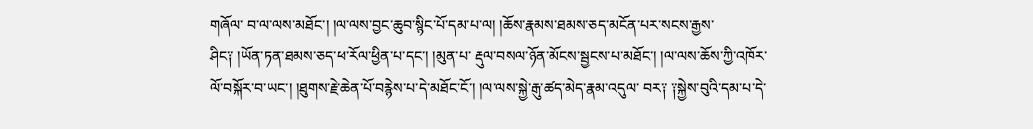གཞོལ་ བ་ལ་ལས་མཐོང་། །ལ་ལས་བྱང་ཆུབ་སྙིང་པོ་དམ་པ་ལ། །ཆོས་རྣམས་ཐམས་ཅད་མངོན་པར་སངས་རྒྱས་ཤིང༑ །ཡོན་ཏན་ཐམས་ཅད་ཕ་རོལ་ཕྱིན་པ་དང་། །མུན་པ་ རྡུལ་བསལ་ཉོན་མོངས་སྦྱངས་པ་མཐོང་། །ལ་ལས་ཆོས་ཀྱི་འཁོར་ལོ་བསྐོར་བ་ཡང་། །ཐུགས་རྗེ་ཆེན་པོ་བརྙེས་པ་དེ་མཐོང་ངོ་། །ལ་ལས་སྐྱེ་རྒུ་ཚད་མེད་རྣམ་འདུལ་ བར༑ ༑སྐྱེས་བུའི་དམ་པ་དེ་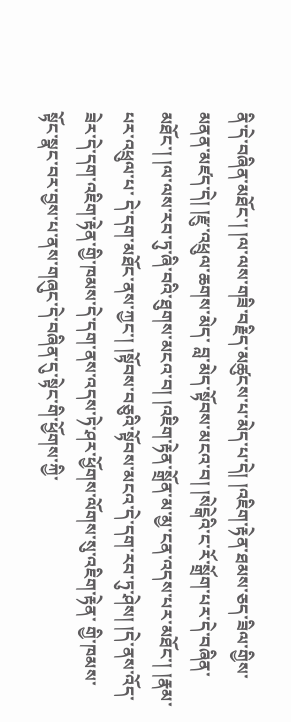ནི་དེ་བཞིན་མཐོང་། །ལ་ལས་གཟི་བརྗིད་མཚུངས་པ་མེད་པ་དེ། །འཇིག་རྟེན་ཐམས་ཅད་ཟིལ་གྱིས་མནན་མཛད་དེ། །རྫུ་འཕྲུལ་ཆགས་མེད་ བླ་མེད་སྟོབས་མངའ་བ། །སེངྒེའི་ང་རོ་སྒྲོག་པར་དེ་བཞིན་མཐོང་། །ལ་ལས་རབ་ཏུ་ཞི་བའི་ཐུགས་མངའ་བ། །འཇིག་རྟེན་སྒྲོན་མ་མྱ་ངན་འདས་པར་མཐོང་། །རྣམ་པར་འཕྲུལ་པ་ དེ་དག་མཐོང་ནས་ཀྱང་། །སྟོབས་བཅུའི་སྟོབས་མངའ་དེ་དག་རབ་ཏུ་ཤེས། །དེ་ནས་འོད་ཟེར་དེ་དག་འཇིག་རྟེན་གྱི་ཁམས་དེ་དག་ནས་འདས་ཏེ་ཤར་ཕྱོགས་ལོགས་སུ་འཇིག་རྟེན་ གྱི་ཁམས་སྟོང་སྣང་བར་བྱས་པ་ནས་གཞུང་དེ་བཞིན་དུ་སྟེང་གི་ཕྱོགས་ཀྱི་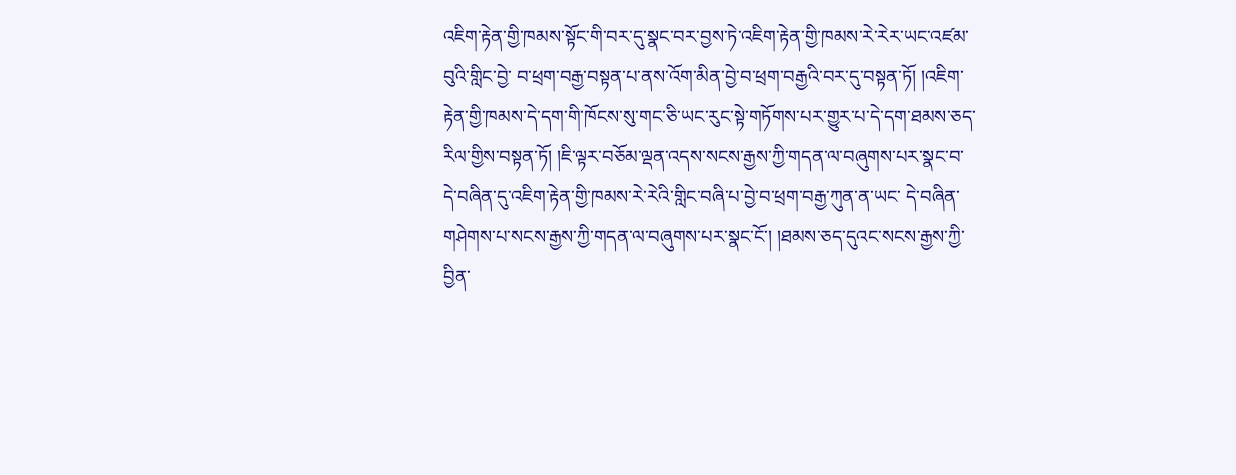འཇིག་རྟེན་གྱི་ཁམས་སྟོང་གི་བར་དུ་སྣང་བར་བྱས་ཏེ་འཇིག་རྟེན་གྱི་ཁམས་རེ་རེར་ཡང་འཛམ་བུའི་གླིང་བྱེ་ བ་ཕྲག་བརྒྱ་བསྟན་པ་ནས་འོག་མིན་བྱེ་བ་ཕྲག་བརྒྱའི་བར་དུ་བསྟན་ཏོ། །འཇིག་རྟེན་གྱི་ཁམས་དེ་དག་གི་ཁོངས་སུ་གང་ཅི་ཡང་རུང་སྟེ་གཏོགས་པར་གྱུར་པ་དེ་དག་ཐམས་ཅད་ རིལ་གྱིས་བསྟན་ཏོ། །ཇི་ལྟར་བཅོམ་ལྡན་འདས་སངས་རྒྱས་ཀྱི་གདན་ལ་བཞུགས་པར་སྣང་བ་དེ་བཞིན་དུ་འཇིག་རྟེན་གྱི་ཁམས་རེ་རེའི་གླིང་བཞི་པ་བྱེ་བ་ཕྲག་བརྒྱ་ཀུན་ན་ཡང་ དེ་བཞིན་གཤེགས་པ་སངས་རྒྱས་ཀྱི་གདན་ལ་བཞུགས་པར་སྣང་ངོ་། །ཐམས་ཅད་དུའང་སངས་རྒྱས་ཀྱི་བྱིན་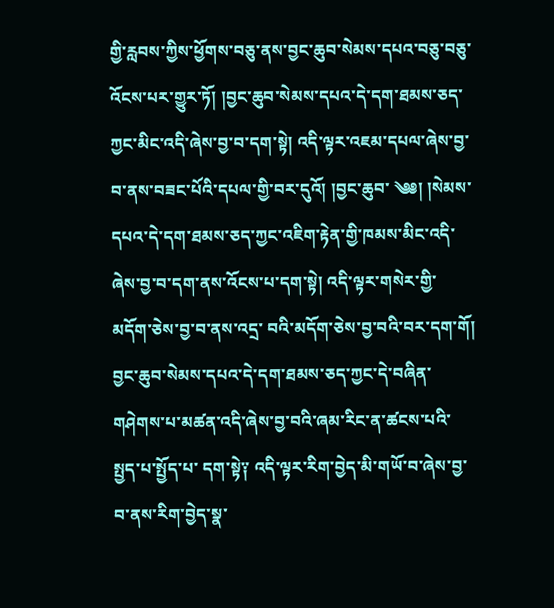གྱི་རླབས་ཀྱིས་ཕྱོགས་བཅུ་ནས་བྱང་ཆུབ་སེམས་དཔའ་བཅུ་བཅུ་ འོངས་པར་གྱུར་ཏོ། །བྱང་ཆུབ་སེམས་དཔའ་དེ་དག་ཐམས་ཅད་ཀྱང་མིང་འདི་ཞེས་བྱ་བ་དག་སྟེ། འདི་ལྟར་འཇམ་དཔལ་ཞེས་བྱ་བ་ནས་བཟང་པོའི་དཔལ་གྱི་བར་དུའོ། །བྱང་ཆུབ་ ༄༅། །སེམས་དཔའ་དེ་དག་ཐམས་ཅད་ཀྱང་འཇིག་རྟེན་གྱི་ཁམས་མིང་འདི་ཞེས་བྱ་བ་དག་ནས་འོངས་པ་དག་སྟེ། འདི་ལྟར་གསེར་གྱི་མདོག་ཅེས་བྱ་བ་ནས་འདྲ་ བའི་མདོག་ཅེས་བྱ་བའི་བར་དག་གོ། བྱང་ཆུབ་སེམས་དཔའ་དེ་དག་ཐམས་ཅད་ཀྱང་དེ་བཞིན་གཤེགས་པ་མཚན་འདི་ཞེས་བྱ་བའི་ཞམ་རིང་ན་ཚངས་པའི་སྤྱད་པ་སྤྱོད་པ་ དག་སྟེ༑ འདི་ལྟར་རིག་བྱེད་མི་གཡོ་བ་ཞེས་བྱ་བ་ནས་རིག་བྱེད་སྣ་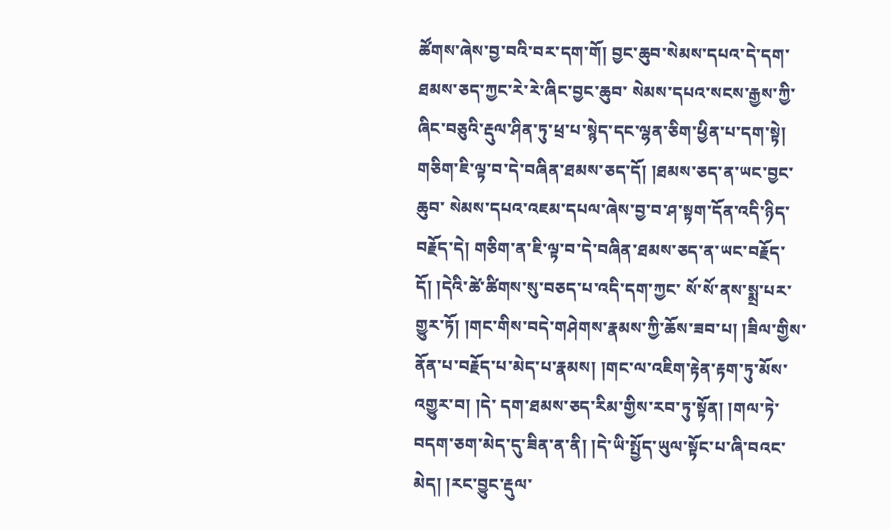ཚོགས་ཞེས་བྱ་བའི་བར་དག་གོ། བྱང་ཆུབ་སེམས་དཔའ་དེ་དག་ཐམས་ཅད་ཀྱང་རེ་རེ་ཞིང་བྱང་ཆུབ་ སེམས་དཔའ་སངས་རྒྱས་ཀྱི་ཞིང་བཅུའི་རྡུལ་ཤིན་ཏུ་ཕྲ་པ་སྙེད་དང་ལྷན་ཅིག་ཕྱིན་པ་དག་སྟེ། གཅིག་ཇི་ལྟ་བ་དེ་བཞིན་ཐམས་ཅད་དོ། །ཐམས་ཅད་ན་ཡང་བྱང་ཆུབ་ སེམས་དཔའ་འཇམ་དཔལ་ཞེས་བྱ་བ་ཤ་སྟག་དོན་འདི་ཉིད་བརྗོད་དེ། གཅིག་ན་ཇི་ལྟ་བ་དེ་བཞིན་ཐམས་ཅད་ན་ཡང་བརྗོད་དོ། །དེའི་ཚེ་ཚིགས་སུ་བཅད་པ་འདི་དག་ཀྱང་ སོ་སོ་ནས་སྨྲ་པར་གྱུར་ཏོ། །གང་གིས་བདེ་གཤེགས་རྣམས་ཀྱི་ཆོས་ཟབ་པ། །ཟིལ་གྱིས་ནོན་པ་བརྗོད་པ་མེད་པ་རྣམས། །གང་ལ་འཇིག་རྟེན་རྟག་ཏུ་མོས་འགྱུར་བ། །དེ་ དག་ཐམས་ཅད་རིམ་གྱིས་རབ་ཏུ་སྟོན། །གལ་ཏེ་བདག་ཅག་མེད་དུ་ཟིན་ན་ནི། །དེ་ཡི་སྤྱོད་ཡུལ་སྟོང་པ་ཞི་བའང་མེད། །རང་བྱུང་རྡུལ་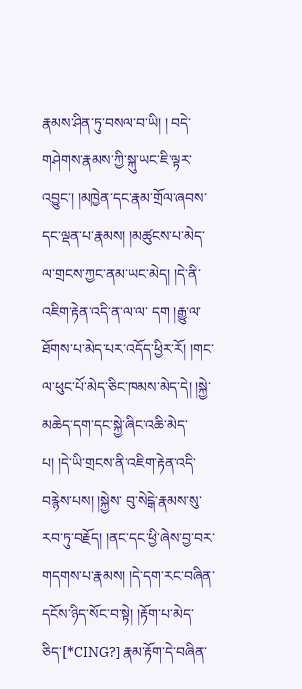རྣམས་ཤིན་ཏུ་བསལ་བ་ཡི། ། བདེ་གཤེགས་རྣམས་ཀྱི་སྐུ་ཡང་ཇི་ལྟར་འབྱུང་། །མཁྱེན་དང་རྣམ་གྲོལ་ཞབས་དང་ལྡན་པ་རྣམས། །མཚུངས་པ་མེད་ལ་གྲངས་ཀྱང་ནམ་ཡང་མེད། །དེ་ནི་འཇིག་རྟེན་འདི་ན་ལ་ལ་ དག །རྒྱུ་ལ་ཐོགས་པ་མེད་པར་འདོད་ཕྱིར་རོ། །གང་ལ་ཕུང་པོ་མེད་ཅིང་ཁམས་མེད་དེ། །སྐྱེ་མཆེད་དག་དང་སྐྱེ་ཞིང་འཆི་མེད་པ། །དེ་ཡི་གྲངས་ནི་འཇིག་རྟེན་འདི་བརྙེས་པས། །སྐྱེས་ བུ་སེངྒེ་རྣམས་སུ་རབ་ཏུ་བརྗོད། །ནང་དང་ཕྱི་ཞེས་བྱ་བར་གདགས་པ་རྣམས། །དེ་དག་རང་བཞིན་དངོས་ཉིད་སོང་བ་སྟེ། །རྟོག་པ་མེད་ཅིད་[*CING?] རྣམ་རྟོག་དེ་བཞིན་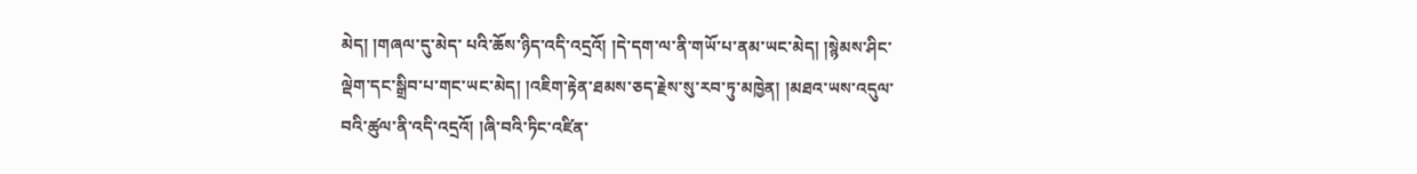མེད། །གཞལ་དུ་མེད་ པའི་ཆོས་ཉིད་འདི་འདྲའོ། །དེ་དག་ལ་ནི་གཡོ་པ་ནམ་ཡང་མེད། །སྙེམས་ཤིང་ལྡེག་དང་སྒྲིབ་པ་གང་ཡང་མེད། །འཇིག་རྟེན་ཐམས་ཅད་རྗེས་སུ་རབ་ཏུ་མཁྱེན། །མཐའ་ཡས་འདུལ་ བའི་ཚུལ་ནི་འདི་འདྲའོ། །ཞི་བའི་ཏིང་འཛིན་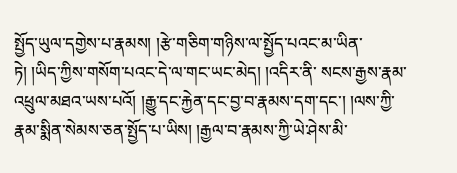སྤྱོད་ཡུལ་དགྱེས་པ་རྣམས། །རྩེ་གཅིག་གཉིས་ལ་སྤྱོད་པའང་མ་ཡིན་ཏེ། །ཡིད་ཀྱིས་གསོག་པའང་དེ་ལ་གང་ཡང་མེད། །འདིར་ནི་ སངས་རྒྱས་རྣམ་འཕྲུལ་མཐའ་ཡས་པའོ། །རྒྱུ་དང་རྐྱེན་དང་བྱ་བ་རྣམས་དག་དང་། །ལས་ཀྱི་རྣམ་སྨིན་སེམས་ཅན་སྤྱོད་པ་ཡིས། །རྒྱལ་བ་རྣམས་ཀྱི་ཡེ་ཤེས་མི་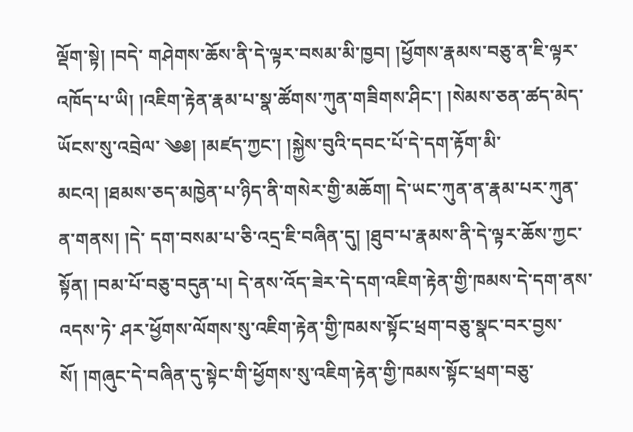ལྡོག་སྟེ། །བདེ་ གཤེགས་ཆོས་ནི་དེ་ལྟར་བསམ་མི་ཁྱབ། །ཕྱོགས་རྣམས་བཅུ་ན་ཇི་ལྟར་འཁོད་པ་ཡི། །འཇིག་རྟེན་རྣམ་པ་སྣ་ཚོགས་ཀུན་གཟིགས་ཤིང་། །སེམས་ཅན་ཚད་མེད་ཡོངས་སུ་འབྲེལ་ ༄༅། །མཛད་ཀྱང་། །སྐྱེས་བུའི་དབང་པོ་དེ་དག་རྟོག་མི་མངའ། །ཐམས་ཅད་མཁྱེན་པ་ཉིད་ནི་གསེར་གྱི་མཆོག། དེ་ཡང་ཀུན་ན་རྣམ་པར་ཀུན་ན་གནས། །དེ་ དག་བསམ་པ་ཅི་འདྲ་ཇི་བཞིན་དུ། །ཐུབ་པ་རྣམས་ནི་དེ་ལྟར་ཆོས་ཀྱང་སྟོན། །བམ་པོ་བཅུ་བདུན་པ། དེ་ནས་འོད་ཟེར་དེ་དག་འཇིག་རྟེན་གྱི་ཁམས་དེ་དག་ནས་འདས་ཏེ་ ཤར་ཕྱོགས་ལོགས་སུ་འཇིག་རྟེན་གྱི་ཁམས་སྟོང་ཕྲག་བཅུ་སྣང་བར་བྱས་སོ། །གཞུང་དེ་བཞིན་དུ་སྟེང་གི་ཕྱོགས་སུ་འཇིག་རྟེན་གྱི་ཁམས་སྟོང་ཕྲག་བཅུ་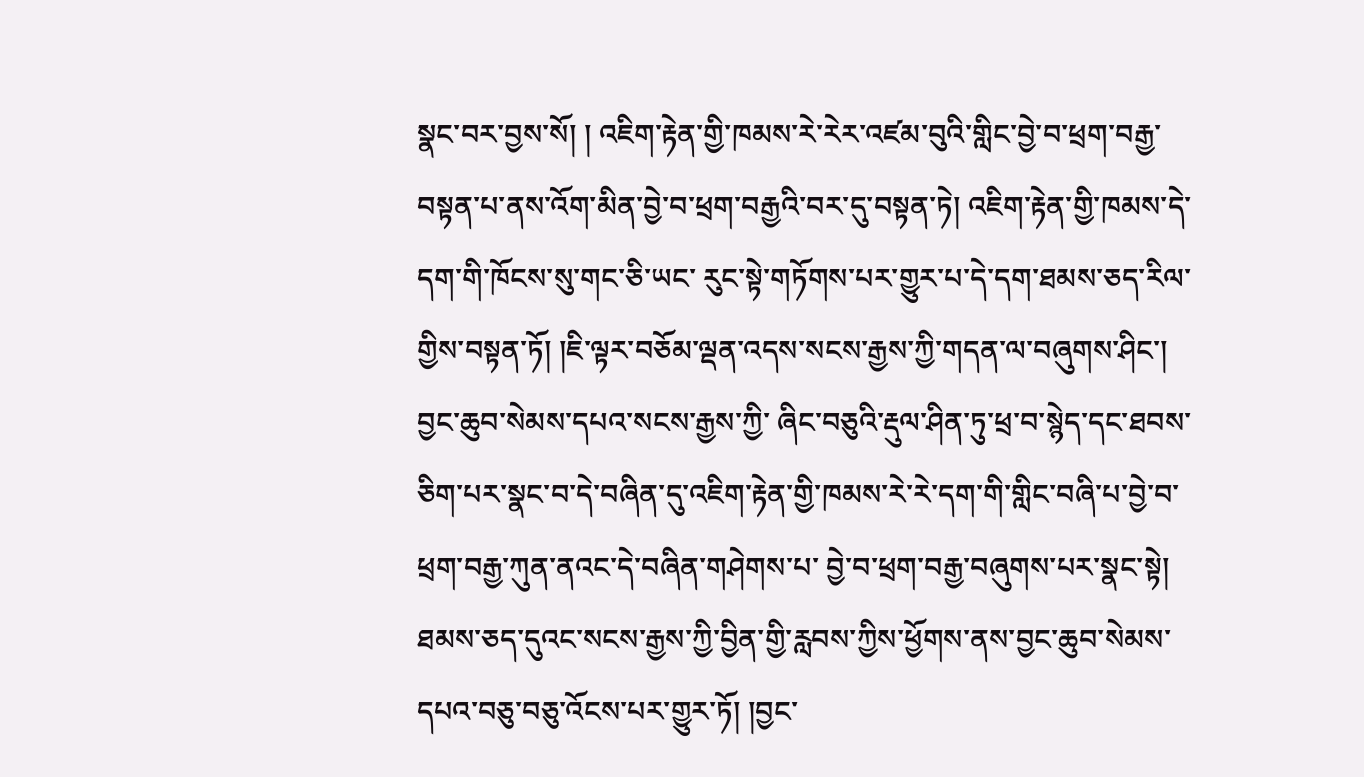སྣང་བར་བྱས་སོ། ། འཇིག་རྟེན་གྱི་ཁམས་རེ་རེར་འཛམ་བུའི་གླིང་བྱེ་བ་ཕྲག་བརྒྱ་བསྟན་པ་ནས་འོག་མིན་བྱེ་བ་ཕྲག་བརྒྱའི་བར་དུ་བསྟན་ཏེ། འཇིག་རྟེན་གྱི་ཁམས་དེ་དག་གི་ཁོངས་སུ་གང་ཅི་ཡང་ རུང་སྟེ་གཏོགས་པར་གྱུར་པ་དེ་དག་ཐམས་ཅད་རིལ་གྱིས་བསྟན་ཏོ། །ཇི་ལྟར་བཅོམ་ལྡན་འདས་སངས་རྒྱས་ཀྱི་གདན་ལ་བཞུགས་ཤིང་། བྱང་ཆུབ་སེམས་དཔའ་སངས་རྒྱས་ཀྱི་ ཞིང་བཅུའི་རྡུལ་ཤིན་ཏུ་ཕྲ་བ་སྙེད་དང་ཐབས་ཅིག་པར་སྣང་བ་དེ་བཞིན་དུ་འཇིག་རྟེན་གྱི་ཁམས་རེ་རེ་དག་གི་གླིང་བཞི་པ་བྱེ་བ་ཕྲག་བརྒྱ་ཀུན་ནའང་དེ་བཞིན་གཤེགས་པ་ བྱེ་བ་ཕྲག་བརྒྱ་བཞུགས་པར་སྣང་སྟེ། ཐམས་ཅད་དུའང་སངས་རྒྱས་ཀྱི་བྱིན་གྱི་རླབས་ཀྱིས་ཕྱོགས་ནས་བྱང་ཆུབ་སེམས་དཔའ་བཅུ་བཅུ་འོངས་པར་གྱུར་ཏོ། །བྱང་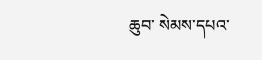ཆུབ་ སེམས་དཔའ་